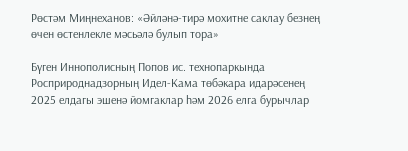Рөстәм Миңнеханов: «Әйләнә-тирә мохитне саклау безнең өчен өстенлекле мәсьәлә булып тора»

Бүген Иннополисның Попов ис. технопаркында Росприроднадзорның Идел-Кама төбәкара идарәсенең 2025 елдагы эшенә йомгаклар һәм 2026 елга бурычлар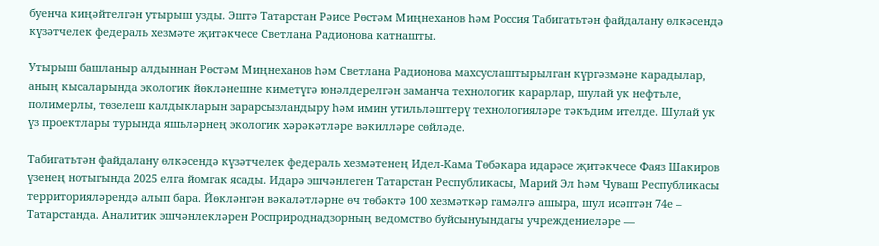буенча киңәйтелгән утырыш узды. Эштә Татарстан Рәисе Рөстәм Миңнеханов һәм Россия Табигатьтән файдалану өлкәсендә күзәтчелек федераль хезмәте җитәкчесе Светлана Радионова катнашты.

Утырыш башланыр алдыннан Рөстәм Миңнеханов һәм Светлана Радионова махсуслаштырылган күргәзмәне карадылар, аның кысаларында экологик йөкләнешне киметүгә юнәлдерелгән заманча технологик карарлар, шулай ук нефтьле, полимерлы, төзелеш калдыкларын зарарсызландыру һәм имин утильләштерү технологияләре тәкъдим ителде. Шулай ук үз проектлары турында яшьләрнең экологик хәрәкәтләре вәкилләре сөйләде.

Табигатьтән файдалану өлкәсендә күзәтчелек федераль хезмәтенең Идел-Кама Төбәкара идарәсе җитәкчесе Фаяз Шакиров үзенең нотыгында 2025 елга йомгак ясады. Идарә эшчәнлеген Татарстан Республикасы, Марий Эл һәм Чуваш Республикасы территорияләрендә алып бара. Йөкләнгән вәкаләтләрне өч төбәктә 100 хезмәткәр гамәлгә ашыра, шул исәптән 74е – Татарстанда. Аналитик эшчәнлекләрен Росприроднадзорның ведомство буйсынуындагы учреждениеләре —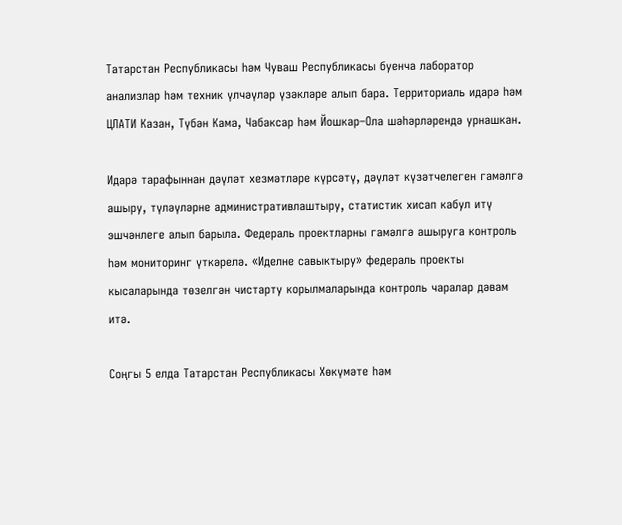Татарстан Республикасы һәм Чуваш Республикасы буенча лаборатор анализлар һәм техник үлчәүләр үзәкләре алып бара. Территориаль идарә һәм ЦЛАТИ Казан, Түбән Кама, Чабаксар һәм Йошкар–Ола шәһәрләрендә урнашкан.

Идарә тарафыннан дәүләт хезмәтләре күрсәтү, дәүләт күзәтчелеген гамәлгә ашыру, түләүләрне административлаштыру, статистик хисап кабул итү эшчәнлеге алып барыла. Федераль проектларны гамәлгә ашыруга контроль һәм мониторинг үткәрелә. «Иделне савыктыру» федераль проекты кысаларында төзелгән чистарту корылмаларында контроль чаралар дәвам итә.

Соңгы 5 елда Татарстан Республикасы Хөкүмәте һәм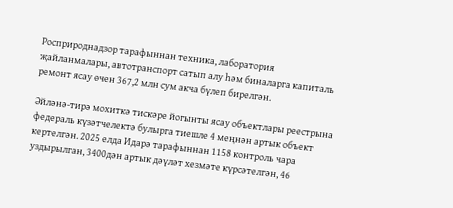Росприроднадзор тарафыннан техника, лаборатория җайланмалары, автотранспорт сатып алу һәм биналарга капиталь ремонт ясау өчен 367,2 млн сум акча бүлеп бирелгән.

Әйләнә-тирә мохиткә тискәре йогынты ясау объектлары реестрына федераль күзәтчелектә булырга тиешле 4 меңнән артык объект кертелгән. 2025 елда Идарә тарафыннан 1158 контроль чара уздырылган, 3400дән артык дәүләт хезмәте күрсәтелгән, 46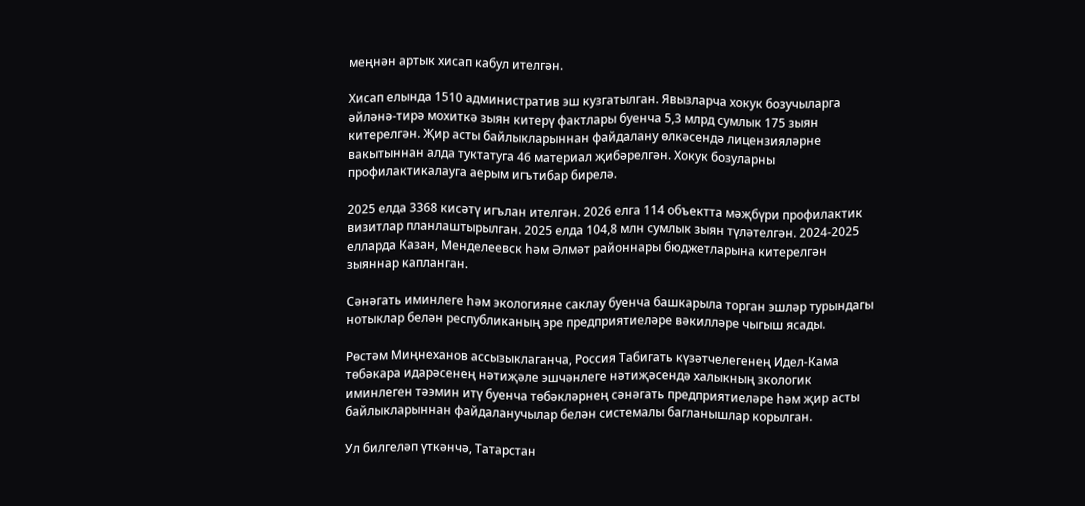меңнән артык хисап кабул ителгән.

Хисап елында 1510 административ эш кузгатылган. Явызларча хокук бозучыларга әйләнә-тирә мохиткә зыян китерү фактлары буенча 5,3 млрд сумлык 175 зыян китерелгән. Җир асты байлыкларыннан файдалану өлкәсендә лицензияләрне вакытыннан алда туктатуга 46 материал җибәрелгән. Хокук бозуларны профилактикалауга аерым игътибар бирелә.

2025 елда 3368 кисәтү игълан ителгән. 2026 елга 114 объектта мәҗбүри профилактик визитлар планлаштырылган. 2025 елда 104,8 млн сумлык зыян түләтелгән. 2024-2025 елларда Казан, Менделеевск һәм Әлмәт районнары бюджетларына китерелгән зыяннар капланган.

Сәнәгать иминлеге һәм экологияне саклау буенча башкарыла торган эшләр турындагы нотыклар белән республиканың эре предприятиеләре вәкилләре чыгыш ясады.

Рөстәм Миңнеханов ассызыклаганча, Россия Табигать күзәтчелегенең Идел-Кама төбәкара идарәсенең нәтиҗәле эшчәнлеге нәтиҗәсендә халыкның зкологик иминлеген тәэмин итү буенча төбәкләрнең сәнәгать предприятиеләре һәм җир асты байлыкларыннан файдаланучылар белән системалы багланышлар корылган.

Ул билгеләп үткәнчә, Татарстан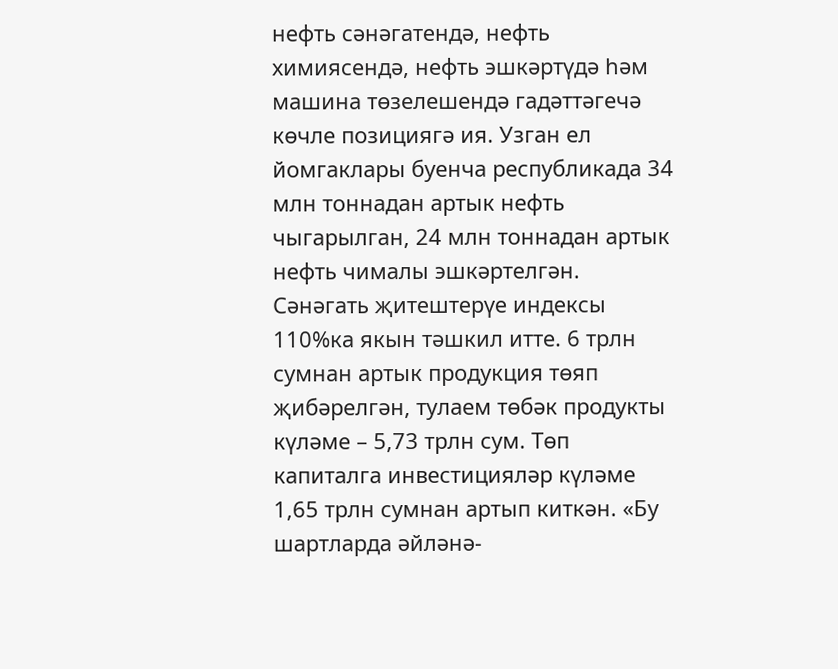нефть сәнәгатендә, нефть химиясендә, нефть эшкәртүдә һәм машина төзелешендә гадәттәгечә көчле позициягә ия. Узган ел йомгаклары буенча республикада 34 млн тоннадан артык нефть чыгарылган, 24 млн тоннадан артык нефть чималы эшкәртелгән. Сәнәгать җитештерүе индексы 110%ка якын тәшкил итте. 6 трлн сумнан артык продукция төяп җибәрелгән, тулаем төбәк продукты күләме – 5,73 трлн сум. Төп капиталга инвестицияләр күләме 1,65 трлн сумнан артып киткән. «Бу шартларда әйләнә-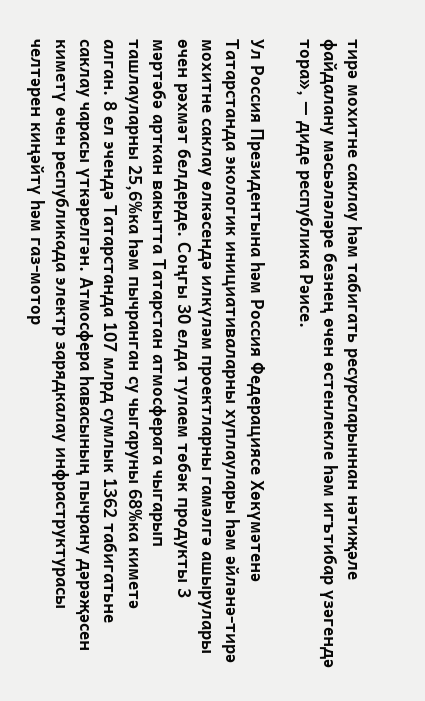тирә мохитне саклау һәм табигать ресурсларыннан нәтиҗәле файдалану мәсьәләләре безнең өчен өстенлекле һәм игътибар үзәгендә тора», — диде республика Рәисе.

Ул Россия Президентына һәм Россия Федерациясе Хөкүмәтенә Татарстанда экологик инициативаларны хуплаулары һәм әйләнә-тирә мохитне саклау өлкәсендә илкүләм проектларны гамәлгә ашырулары өчен рәхмәт белдерде. Соңгы 30 елда тулаем төбәк продукты 3 мәртәбә арткан вакытта Татарстан атмосферага чыгарып ташлауларны 25,6%ка һәм пычранган су чыгаруны 68%ка киметә алган. 8 ел эчендә Татарстанда 107 млрд сумлык 1362 табигатьне саклау чарасы үткәрелгән. Атмосфера һавасының пычрану дәрәҗәсен киметү өчен республикада электр зарядкалау инфраструктурасы челтәрен киңәйтү һәм газ-мотор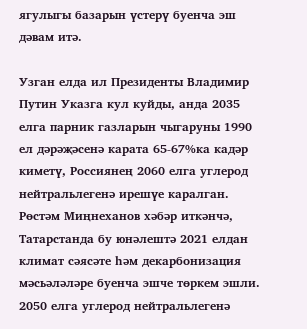ягулыгы базарын үстерү буенча эш дәвам итә.

Узган елда ил Президенты Владимир Путин Указга кул куйды, анда 2035 елга парник газларын чыгаруны 1990 ел дәрәҗәсенә карата 65-67%ка кадәр киметү, Россиянең 2060 елга углерод нейтральлегенә ирешүе каралган. Рөстәм Миңнеханов хәбәр иткәнчә, Татарстанда бу юнәлештә 2021 елдан климат сәясәте һәм декарбонизация мәсьәләләре буенча эшче төркем эшли. 2050 елга углерод нейтральлегенә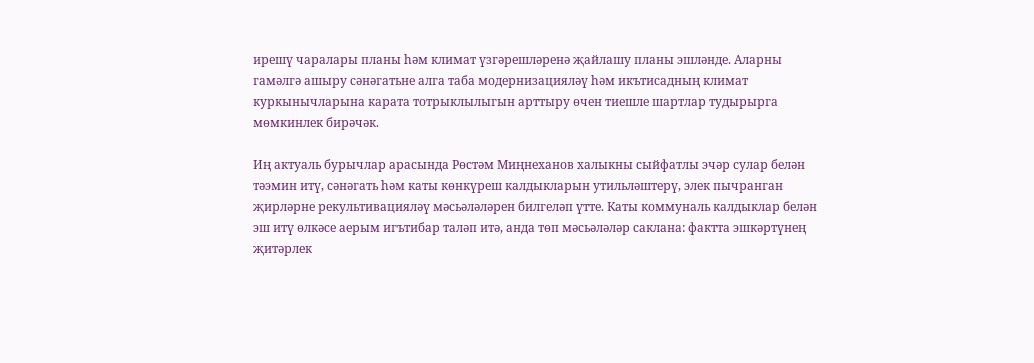ирешү чаралары планы һәм климат үзгәрешләренә җайлашу планы эшләнде. Аларны гамәлгә ашыру сәнәгатьне алга таба модернизацияләү һәм икътисадның климат куркынычларына карата тотрыклылыгын арттыру өчен тиешле шартлар тудырырга мөмкинлек бирәчәк.

Иң актуаль бурычлар арасында Рөстәм Миңнеханов халыкны сыйфатлы эчәр сулар белән тәэмин итү, сәнәгать һәм каты көнкүреш калдыкларын утильләштерү, элек пычранган җирләрне рекультивацияләү мәсьәләләрен билгеләп үтте. Каты коммуналь калдыклар белән эш итү өлкәсе аерым игътибар таләп итә, анда төп мәсьәләләр саклана: фактта эшкәртүнең җитәрлек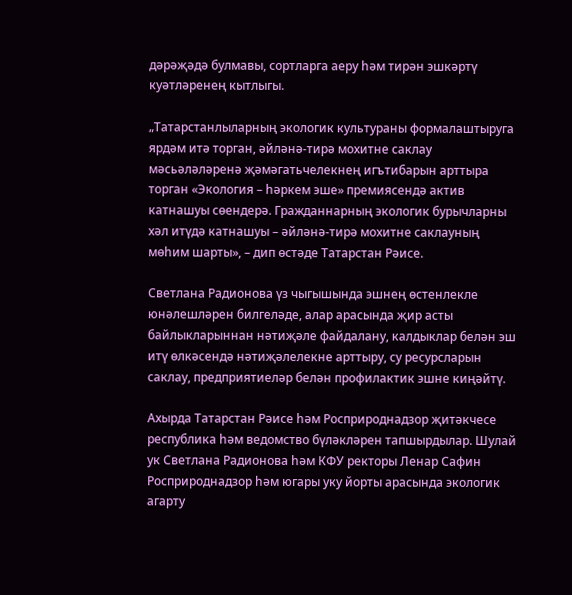дәрәҗәдә булмавы, сортларга аеру һәм тирән эшкәртү куәтләренең кытлыгы.

„Татарстанлыларның экологик культураны формалаштыруга ярдәм итә торган, әйләнә-тирә мохитне саклау мәсьәләләренә җәмәгатьчелекнең игътибарын арттыра торган «Экология – һәркем эше» премиясендә актив катнашуы сөендерә. Гражданнарның экологик бурычларны хәл итүдә катнашуы – әйләнә-тирә мохитне саклауның мөһим шарты», – дип өстәде Татарстан Рәисе.

Светлана Радионова үз чыгышында эшнең өстенлекле юнәлешләрен билгеләде, алар арасында җир асты байлыкларыннан нәтиҗәле файдалану, калдыклар белән эш итү өлкәсендә нәтиҗәлелекне арттыру, су ресурсларын саклау, предприятиеләр белән профилактик эшне киңәйтү.

Ахырда Татарстан Рәисе һәм Росприроднадзор җитәкчесе республика һәм ведомство бүләкләрен тапшырдылар. Шулай ук Светлана Радионова һәм КФУ ректоры Ленар Сафин Росприроднадзор һәм югары уку йорты арасында экологик агарту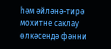һәм әйләнә-тирә мохитне саклау өлкәсендә фәнни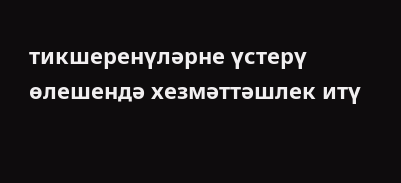тикшеренүләрне үстерү өлешендә хезмәттәшлек итү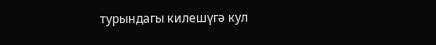турындагы килешүгә кул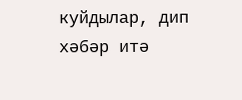куйдылар, дип хәбәр итә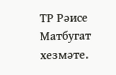ТР Рәисе Матбугат хезмәте.